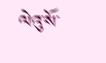ལེའུ་སོ་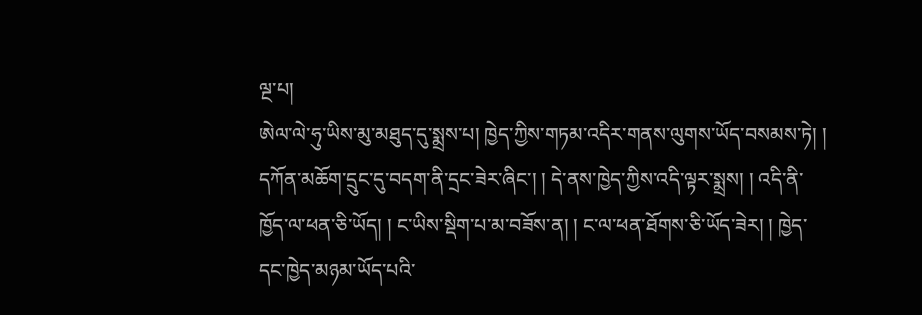ལྔ་པ།
ཨེལ་ལེ་ཧུ་ཡིས་མུ་མཐུད་དུ་སྨྲས་པ། ཁྱེད་ཀྱིས་གཏམ་འདིར་གནས་ལུགས་ཡོད་བསམས་ཏེ། ། དཀོན་མཆོག་དྲུང་དུ་བདག་ནི་དྲང་ཟེར་ཞིང་། ། དེ་ནས་ཁྱེད་ཀྱིས་འདི་ལྟར་སྨྲས། ། འདི་ནི་ཁྱོད་ལ་ཕན་ཅི་ཡོད། ། ང་ཡིས་སྡིག་པ་མ་བཟོས་ན། ། ང་ལ་ཕན་ཐོགས་ཅི་ཡོད་ཟེར། ། ཁྱེད་དང་ཁྱེད་མཉམ་ཡོད་པའི་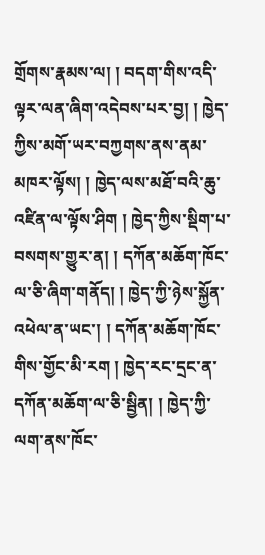གྲོགས་རྣམས་ལ། ། བདག་གིས་འདི་ལྟར་ལན་ཞིག་འདེབས་པར་བྱ། ། ཁྱེད་ཀྱིས་མགོ་ཡར་བཀྱགས་ནས་ནམ་མཁར་ལྟོས། ། ཁྱེད་ལས་མཐོ་བའི་ཆུ་འཛིན་ལ་ལྟོས་ཤིག ། ཁྱེད་ཀྱིས་སྡིག་པ་བསགས་གྱུར་ན། ། དཀོན་མཆོག་ཁོང་ལ་ཅི་ཞིག་གནོད། ། ཁྱེད་ཀྱི་ཉེས་སྐྱོན་འཕེལ་ན་ཡང་། ། དཀོན་མཆོག་ཁོང་གིས་གྱོང་མི་རག ། ཁྱེད་རང་དྲང་ན་དཀོན་མཆོག་ལ་ཅི་སྦྱིན། ། ཁྱེད་ཀྱི་ལག་ནས་ཁོང་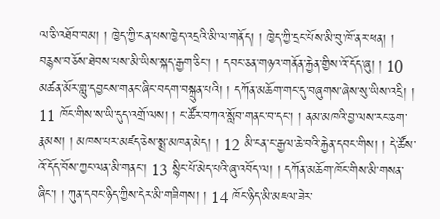ལ་ཅི་འཐོབ་བམ། ། ཁྱེད་ཀྱི་ངན་པས་ཁྱེད་འདྲའི་མི་ལ་གནོད། ། ཁྱེད་ཀྱི་དྲང་པོས་མི་བུ་ཁོ་ནར་ཕན། ། བརྙས་བཅོས་ཐེབས་པས་མི་ཡིས་སྐད་རྒྱག་ཅིང་། ། དབང་ཅན་གཉའ་གནོན་རྐྱེན་གྱིས་འོ་དོད་ཞུ། ། 10 མཚན་མོར་གླུ་དབྱངས་གནང་ཞིང་བདག་བསྐྲུན་པའི། ། དཀོན་མཆོག་གང་དུ་བཞུགས་ཞེས་སུ་ཡིས་འདྲི། ། 11 ཁོང་གིས་ས་ཡི་དུད་འགྲོ་ལས། ། ང་ཚོར་བཀའ་སློབ་གནང་བ་དང་། ། ནམ་མཁའི་བྱ་ལས་རང་ཅག་རྣམས། ། མཁས་པར་མཛད་ཅེས་སྨྲ་མཁན་མེད། ། 12 མི་ངན་ང་རྒྱལ་ཆེ་བའི་རྐྱེན་དབང་གིས། ། དེ་ཚོས་འོ་དོད་བོས་ཀྱང་ལན་མི་གནང་། 13 སྙིང་པོ་མེད་པའི་ཞུ་འབོད་ལ། ། དཀོན་མཆོག་ཁོང་གིས་མི་གསན་ཞིང་། ། ཀུན་དབང་ཉིད་ཀྱིས་དེར་མི་གཟིགས། ། 14 ཁོང་ཉིད་མི་མཇལ་ཟེར་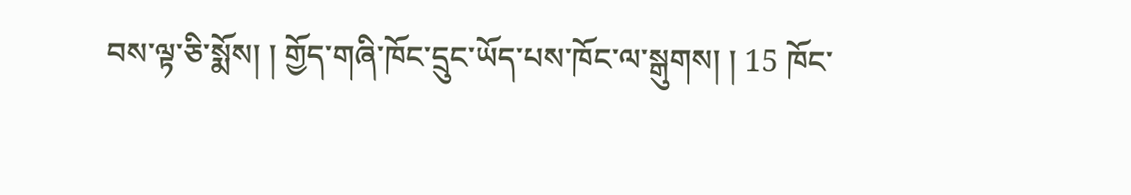བས་ལྟ་ཅི་སྨོས། ། གྱོད་གཞི་ཁོང་དྲུང་ཡོད་པས་ཁོང་ལ་སྒུགས། ། 15 ཁོང་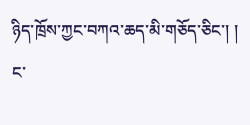ཉིད་ཁྲོས་ཀྱང་བཀའ་ཆད་མི་གཅོད་ཅིང་། ། ང་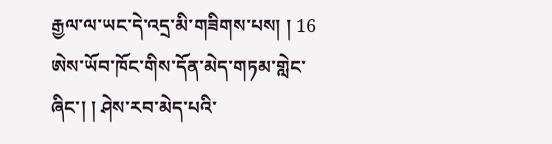རྒྱལ་ལ་ཡང་དེ་འདྲ་མི་གཟིགས་པས། ། 16 ཨེས་ཡོབ་ཁོང་གིས་དོན་མེད་གཏམ་གླེང་ཞིང་། ། ཤེས་རབ་མེད་པའི་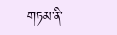གཏམ་ནི་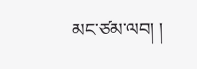མང་ཙམ་ལབ། །